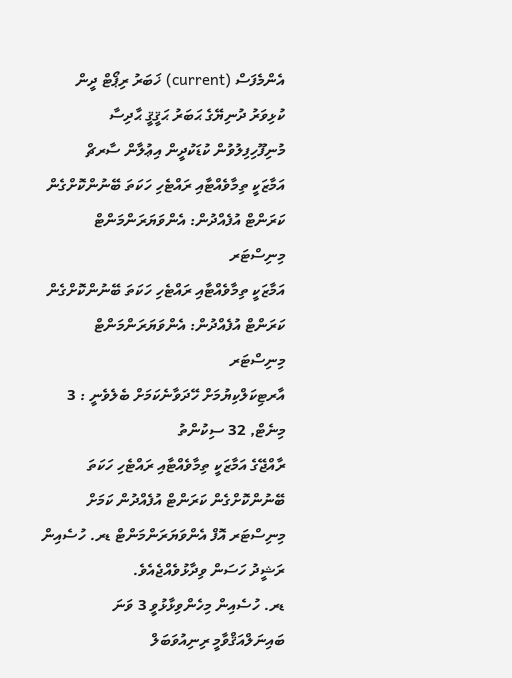އެންމެފަސް (current) ޚަބަރު ރިޕޯޓް ދީން ކުޅިވަރު ދުނިޔޭގެ ޙަބަރު ޙަޤީޤީ ޙާދިސާ މުނިފޫހިފިލުވުން ކުޑަކުދީން އިޢުލާން ސާރޗް
އަމާޒަކީ ތިމާވެއްޓާއި ރައްޓެހި ހަކަތަ ބޭނުންކޮށްގެން ކަރަންޓް އުފެއްދުން: އެންވަޔަރަންމަންޓް މިނިސްޓަރ
އަމާޒަކީ ތިމާވެއްޓާއި ރައްޓެހި ހަކަތަ ބޭނުންކޮށްގެން ކަރަންޓް އުފެއްދުން: އެންވަޔަރަންމަންޓް މިނިސްޓަރ
އާރޓިކަލްކިޔުމަށް ހޭދަވާނެކަމަށް ބެލެވެނީ : 3 މިނެޓް, 32 ސިކުންތު
ރާއްޖޭގެ އަމާޒަކީ ތިމާވެއްޓާއި ރައްޓެހި ހަކަތަ ބޭނުންކޮށްގެން ކަރަންޓް އުފެއްދުން ކަމަށް މިނިސްޓަރ އޮފް އެންވަޔަރަންމަންޓް ޑރ. ހުސެއިން ރަޝީދު ހަސަން ވިދާޅުވެއްޖެއެވެ.
ޑރ. ހުސެއިން މިހެންވިޅާޅުވީ 3 ވަނަ ބައިނަލްއަޤްވާމީ ރިނިއުވަބަލް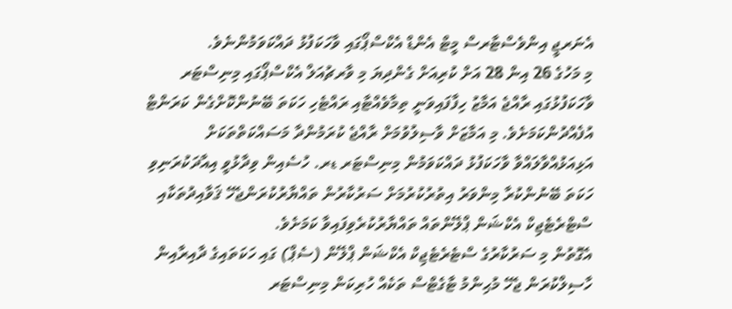އެނަރޖީ އިންވެސްޓާރސް މީޓް އެންޑް އެކްސްޕޯގައި ވާހަކަފުޅު ދައްކަވަމުންނެވެ.
މި މަހުގެ 26 އިން 28 އަށް ކުރިއަށް ގެންދިޔަ މި ވާރޗުއަލް އެކްސްޕޯގައި މިނިސްޓަރ ވާހަކަފުޅުގައި ރާއްޖެ އަމާޒު ހިފާފައިވަނީ ތިމާވެއްޓާއި ރައްޓެހި ހަކަތަ ބޭނުންކޮށްގެން ކަރަންޓް އުފެއްދުންކަމަށެވެ. މި އަމާޒަށް ވާސިލުވުމަށް ރާއްޖެ ކުރަމުންދާ މަސައްކަތްތަކަށް އަޅިއަޅުއްވާލައްވާ ވާހަކަފުޅު ދައްކަވަމުން މިނިސްޓަރ ޑރ. ހުސެއިން ވިދާޅުވީ އިއާދަކުރަނިވި ހަކަތަ ބޭނުންކުރާ މިންވަރު އިތުރުކުރުމަށް ސަރުކާރުން ތައްޔާރުކުރަންޖެހޭ ޤަވާއިދުތަކާއި ސްޓްރެޓެޖިކް އެކްޝަން ޕްލޭންތައް ތައްޔާރުކުރެވިފައިވާ ކަމަށެވެ.
އެގޮތުން މި ސަރުކާރުގެ ސްޓެރެޓެޖިކް އެކްޝަން ޕްލޭން (ސެޕް) ގައި ހަކަތައިގެ ދާއިރާއިން ހާސިލްކުރަން ޖެހޭ މުޙިންމު ޓާގެޓްސް ތަކެއް ހުރިކަން މިނިސްޓަރ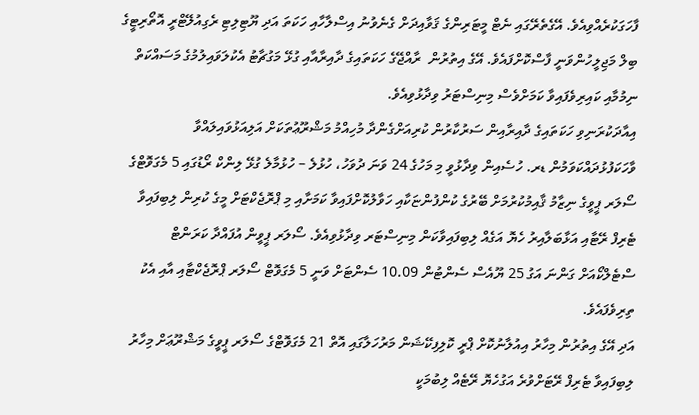ފާހަގަކުރެއްވިއެވެ. އޭގެތެރޭގައި ނެޓް މީޓަރިންގެ ޤަވާއިދަށް ގެނެވުނު އިސްލާހާއި ހަކަތަ އަދި ޔޫޓިލިޓި ރެގިއުލޭޓްރީ އޮތޯރިޓީގެ ބިލް މަޖިލީހުންވަނީ ފާސްކޮށްފައެވެ. އޭގެ އިތުރުން  ރާއްޖޭގެ ހަކަތައިގެ ދާއިރާއާއި ގުޅޭ މަގުޗާޓު އެކުލަވައިލުމުގެ މަސައްކަތް ނިމުމާއި ކައިރިވެފައިވާ ކަމަށްވެސް މިނިސްޓަރު ވިދާޅުވިއެވެ.
އިއާދަކުރަނިވި ހަކަތައިގެ ދާއިރާއިން ސަރުކާރުން ކުރިއަށްގެންދާ މުހިއްމު މަޝްރޫޢުތަކަށް އަލިއަޅުވައިލައްވާ ވާހަކަފުޅުދައްކަވަމުން ޑރ. ހުސެއިން ވިދާޅުވީ މި މަހުގެ 24 ވަނަ ދުވަހު، ހުޅުލެ – ހުޅުމާލެ ގުޅޭ ލިންކް ރޯޑުގައި 5 މެގަވޮޓްގެ ސޯލަރ ޕީވީގެ ނިޒާމު ޤާއިމުކުރުމަށް ބޭރުގެ ކުންފުންޏަކާއި ހަވާލުކޮށްފައިވާ ކަމަށާއި މި ޕްރޮޖެކްޓަށް މީގެ ކުރިން ލިބިފައިވާ ޓެރިފް ރޭޓާއި އަޅާބަލާއިރު ހެޔޮ އަގެއް ލިބިފައިވާކަން މިނިސްޓަރ ވިދާޅުވިއެވެ. ސޯލަރ ޕީވީން އުފައްދާ ކަރަންޓް ސްޓެލްކޯއަށް ގަންނަ އަގު 25 ޔޫއެސް ސެންޓުން 10.09 ސެންޓަށް ވަނީ 5 މެގަވޮޓް ސޯލަރ ޕްރޮޖެކްޓާއި އާއި އެކު ތިރިވެފައެވެ.
އަދި އޭގެ އިތުރުން މިހާރު އިއުލާނުކޮށް ޕްރީ ކޮލިފިކޭޝަން މަރުހަލާގައި އޮތް 21 މެގަވޮޓްގެ ސޯލަރ ޕީވީގެ މަޝްރޫޢަށް މިހާރު ލިބިފައިވާ ޓެރިފް ރޭޓަށްވުރެ އަގުހެޔޮ ރޭޓެއް ލިބުމަކީ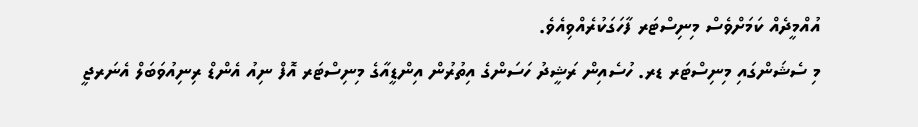އުއްމީދެއް ކަމަށްވެސް މިނިސްޓަރ ފާހަގަކުރެއްވިއެވެ.
މި ސެޝަންގައި މިނިސްޓަރ ޑރ. ހުސެއިން ރަޝީދު ހަސަންގެ އިތުރުން އިންޑީއާގެ މިނިސްޓަރ އޮފް ނިއު އެންޑް ރިނިއުވަބަލް އެނަރޖީ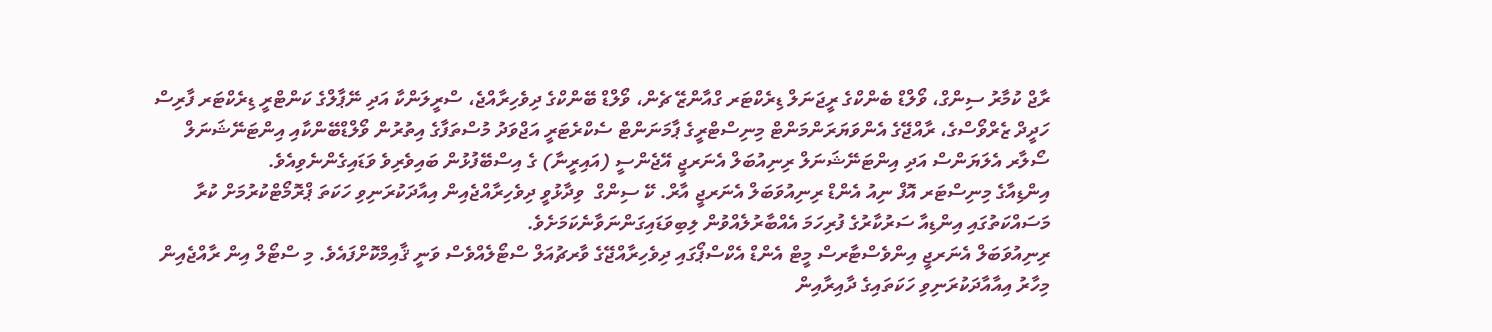ރާޖް ކުމާރު ސިންގް، ވޯލްޑް ބެންކްގެ ރީޖަނަލް ޑިރެކްޓަރ ގްއާންޒޭ ޗެން، ވޯލްޑް ބޭންކްގެ ދިވެހިރާއްޖެ، ސްރީލަންކާ އަދި ނޭޕާލްގެ ކަންޓްރީ ޑިރެކްޓަރ ފާރިސް ހަދީދް ޒެރްވޯސްގެ، ރާއްޖޭގެ އެންވަޔަރަންމަންޓް މިނިސްޓްރީގެ ޕާމަނަންޓް ސެކްރެޓަރީ އަޖްވަދު މުސްތަފާގެ އިތުރުން ވޯލްޑްބޭންކާއި އިންޓަނޭޝަނަލް ސޯލާރ އެލަޔަންސް އަދި އިންޓަނޭޝަނަލް ރިނިއުބަލް އެނަރޖީ އޭޖެންސީ (އައިރީނާ) ގެ އިސްބޭފުޅުން ބައިވެރިވެ ވަޑައިގެންނެވިއެވެ.
އިންޑިއާގެ މިނިސްޓަރ އޮފް ނިއު އެންޑް ރިނިއުވަބަލް އެނަރޖީ އާރް. ކޭ ސިންގް  ވިދާޅުވީ ދިވެހިރާއްޖެއިން އިއާދަކުރަނިވި ހަކަތަ ޕްރޮމޯޓްކުރުމަށް ކުރާ މަސައްކަތުގައި އިންޑިއާ ސަރުކާރުގެ ފުރިހަމަ އެއްބާރުލެއްވުން ލިބިވަޑައިގަންނަވާނެކަމަށެވެ.
ރިނިއުވަބަލް އެނަރޖީ އިންވެސްޓާރސް މީޓް އެންޑް އެކްސްޕޯގައި ދިވެހިރާއްޖޭގެ ވާރޗުއަލް ސްޓޯލެއްވެސް ވަނީ ޤާއިމްކޮށްފައެވެ. މި ސްޓޯލް އިން ރާއްޖެއިން މިހާރު އިއާއާދަކުރަނިވި ހަކަތައިގެ ދާއިރާއިން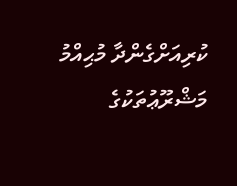ކުރިއަށްގެންދާ މުޙިއްމު މަޝްރޫޢުތަކުގެ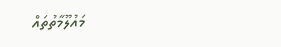މައުލޫމާތުތައް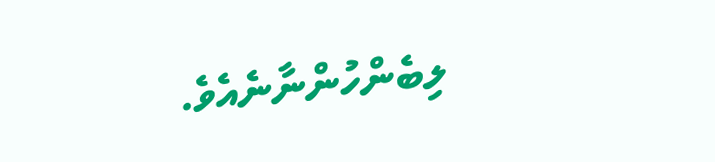ލިބެންހުންނާނެއެވެ.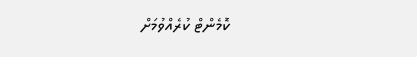ކޮމެންޓް ކުރެއްވުމަށް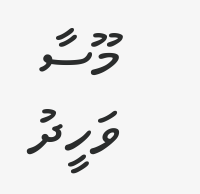މޫސާ ވަހީދު